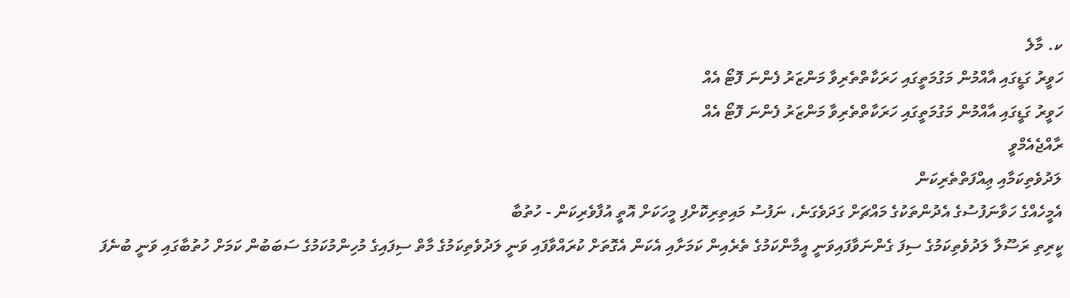ކ. މާލެ
ހަވީރު ގަޑީގައި އާއްމުން މަގުމަތީގައި ހަރަކާތްތެރިވާ މަންޒަރު ފެންނަ ފޮޓޯ އެއް
ހަވީރު ގަޑީގައި އާއްމުން މަގުމަތީގައި ހަރަކާތްތެރިވާ މަންޒަރު ފެންނަ ފޮޓޯ އެއް
ރާއްޖެއެމްވީ
ލަދުވެތިކަމާއި ޢިއްފަތްތެރިކަން
އެމީހެއްގެ ހަވާނަފުސުގެ އެދުންތަކުގެ މައްޗަށް ގަދަވެގަނެ، ނަފުސު މައިތިރިކޮށްފި މީހަކަށް އޮތީ އުފާވެރިކަން - ހުތުބާ
ކީރިތި ރަސޫލާ ލަދުވެތިކަމުގެ ސިފަ ގެންނަވާފައިވަނީ އީމާންކަމުގެ ތެރެއިން ކަމަށާއި އެކަން އެގޮތަށް ކުރައްވާފައި ވަނީ ލަދުވެތިކަމުގެ މާތް ސިފައިގެ މުހިންމުކަމުގެ ސަބަބުން ކަމަށް ހުތުބާގައި ވަނީ ބުނެފަ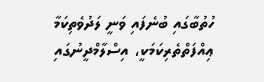ހުތުބާގައި ބުނެފައި ވަނީ ލަދުވެތިކަމާ ޢިއްފަތްތެރިކަމަކީ، އިސްލާމްދީނުގައި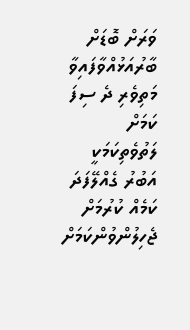ވަރަށް ބޮޑަށް ބާރުއަޅުއްވާފައިވާ މަތިވެރި ދެ ސިފަ ކަމަށް
ލަތުވެތިކަމަކީ އަބުރު ގެއްލޭފަދަ ކަމެއް ކުރުމަށް ޖެހިލުންވުންކަމަށް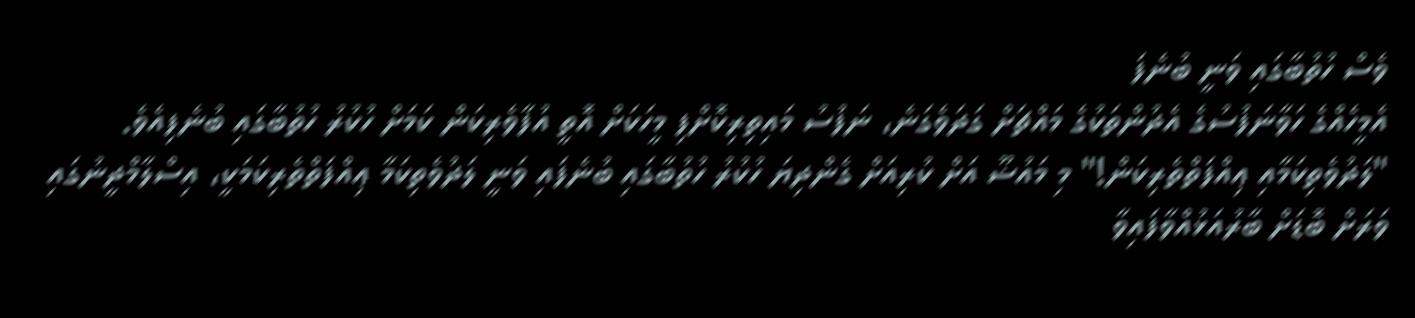ވެސް ހުތުބާގައި ވަނީ ބުނެފަ
އެމީހެއްގެ ހަވާނަފުސުގެ އެދުންތަކުގެ މައްޗަށް ގަދަވެގަނެ، ނަފުސު މައިތިރިކޮށްފި މީހަކަށް އޮތީ އުފާވެރިކަން ކަމަށް ހުކުރު ހުތުބާގައި ބުނެފިއެވެ.
"ލަދުވެތިކަމާއި ޢިއްފަތްތެރިކަން!" މި މައުޟޫ އަށް ކުރިއަށް ގެންދިޔަ ހުކުރު ހުތުބާގައި ބުނެފައި ވަނީ ލަދުވެތިކަމާ ޢިއްފަތްތެރިކަމަކީ، އިސްލާމްދީނުގައި ވަރަށް ބޮޑަށް ބާރުއަޅުއްވާފައިވާ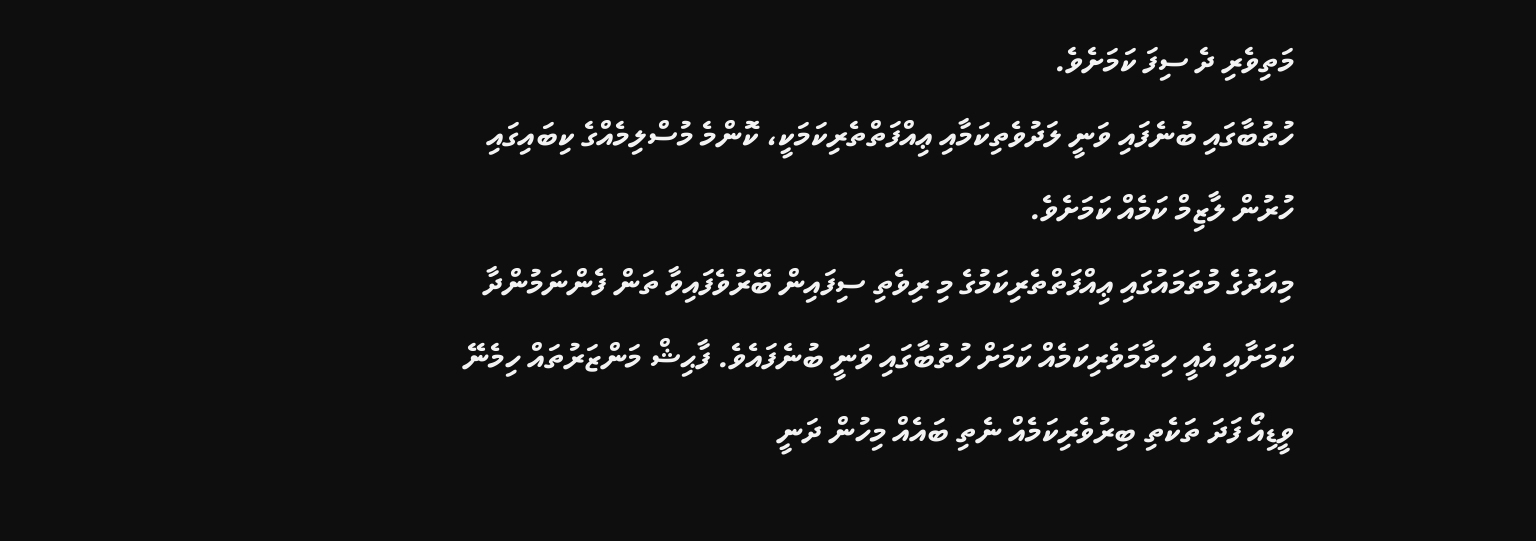މަތިވެރި ދެ ސިފަ ކަމަށެވެ.
ހުތުބާގައި ބުނެފައި ވަނީ ލަދުވެތިކަމާއި ޢިއްފަތްތެރިކަމަކީ، ކޮންމެ މުސްލިމެއްގެ ކިބައިގައި ހުރުން ލާޒިމް ކަމެއް ކަމަށެވެ.
މިއަދުގެ މުތަމައުގައި ޢިއްފަތްތެރިކަމުގެ މި ރިވެތި ސިފައިން ބޭރުވެފައިވާ ތަން ފެންނަމުންދާ ކަމަށާއި އެއީ ހިތާމަވެރިކަމެއް ކަމަށް ހުތުބާގައި ވަނީ ބުނެފައެވެ. ފާޙިޝް މަންޒަރުތައް ހިމެނޭ ވީޑިއޯ ފަދަ ތަކެތި ބިރުވެރިކަމެއް ނެތި ބައެއް މިހުން ދަނީ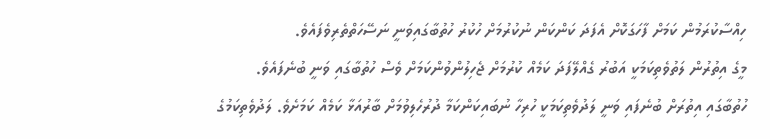ހިއްސާކުރަމުން ކަމަށް ފާހަގަކޮށް އެފަދަ ކަންކަން ނުކުރުމަށް ހުކުރު ހުތުބާގައިވަނީ ނަސޭހަތްތެރިވެފައެވެ.
މީގެ އިތުރުން ލަތުވެތިކަމަކީ އަބުރު ގެއްލޭފަދަ ކަމެއް ކުރުމަށް ޖެހިލުންވުންކަމަށް ވެސް ހުތުބާގައި ވަނީ ބުނެފައެވެ.
ހުތުބާގައި އިތުރަށް ބުނެފައި ވަނީ ލަދުވެތިކަމަކީ ހުރިހާ ނުބައިކަންކަމާ ދުރުހެލިވުމަށް ބާރުއަޅާ ކަމެއް ކަމަށެވެ. ލަދުވެތިކަމުގެ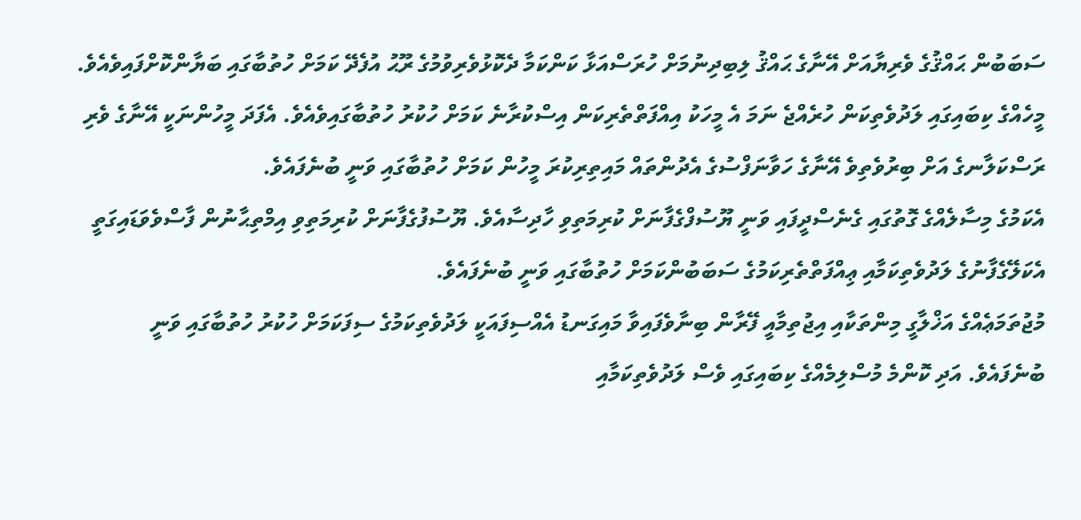ސަބަބުން ޙައްޤުގެ ވެރިޔާއަށް އޭނާގެ ޙައްޤު ލިބިދިނުމަށް ހުރަސްއަޅާ ކަންކަމާ ދެކޮޅުވެރިވުމުގެ ރޫޙު އުފެދޭ ކަމަށް ހުތުބާގައި ބަޔާންކޮށްފައިވެއެވެ. މީހެއްގެ ކިބައިގައި ލަދުވެތިކަން ހުރެއްޖެ ނަމަ އެ މީހަކު އިއްފަތްތެރިކަން އިސްކުރާނެ ކަމަށް ހުކުރު ހުތުބާގައިވެއެވެ. އެފަދަ މީހުންނަކީ އޭނާގެ ވެރި ރަސްކަލާނގެ އަށް ބިރުވެތިވެ އޭނާގެ ހަވާނަފްސުގެ އެދުންތައް މައިތިރިކުރަ މީހުން ކަމަށް ހުތުބާގައި ވަނީ ބުނެފައެވެ.
އެކަމުގެ މިސާލެއްގެ ގޮތުގައި ގެނެސްދީފައި ވަނީ ޔޫސުފްގެފާނަށް ކުރިމަތިވި ހާދިސާއެވެ. ޔޫސުފުގެފާނަށް ކުރިމަތިވި އިމްތިޙާނުން ފާސްވެވަޑައިގަތީ އެކަލޭގެފާނުގެ ލަދުވެތިކަމާއި ޢިއްފަތްތެރިކަމުގެ ސަބަބުންކަމަށް ހުތުބާގައި ވަނީ ބުނެފައެވެ.
މުޖުތަމަޢެއްގެ އަޚްލާގީ މިންތަކާއި އިޖުތިމާއީ ފޭރާން ބިނާވެފައިވާ މައިގަނޑު އެއްސިފައަކީ ލަދުވެތިކަމުގެ ސިފަކަމަށް ހުކުރު ހުތުބާގައި ވަނީ ބުނެފައެވެ. އަދި ކޮންމެ މުސްލިމެއްގެ ކިބައިގައި ވެސް ލަދުވެތިކަމާއި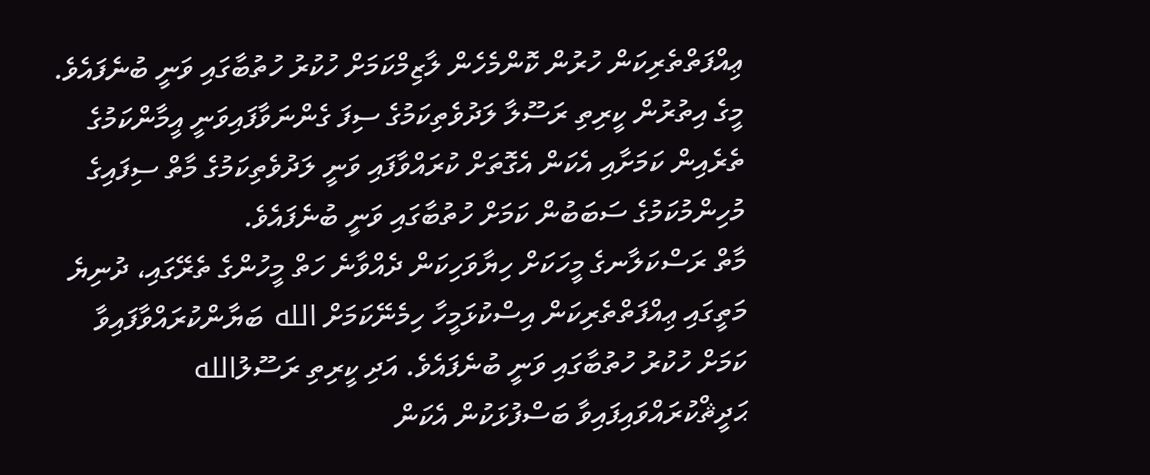ޢިއްފަތްތެރިކަން ހުރުން ކޮންމެހެން ލާޒިމްކަމަށް ހުކުރު ހުތުބާގައި ވަނީ ބުނެފައެވެ.
މީގެ އިތުރުން ކީރިތި ރަސޫލާ ލަދުވެތިކަމުގެ ސިފަ ގެންނަވާފައިވަނީ އީމާންކަމުގެ ތެރެއިން ކަމަށާއި އެކަން އެގޮތަށް ކުރައްވާފައި ވަނީ ލަދުވެތިކަމުގެ މާތް ސިފައިގެ މުހިންމުކަމުގެ ސަބަބުން ކަމަށް ހުތުބާގައި ވަނީ ބުނެފައެވެ.
މާތް ރަސްކަލާނގެ މީހަކަށް ހިޔާވަހިކަން ދެއްވާނެ ހަތް މީހުންގެ ތެރޭގައި، ދުނިޔެ މަތީގައި ޢިއްފަތްތެރިކަން އިސްކުޅަމީހާ ހިމެނޭކަމަށް الله ބަޔާންކުރައްވާފައިވާ ކަމަށް ހުކުރު ހުތުބާގައި ވަނީ ބުނެފައެވެ. އަދި ކީރިތި ރަސޫލުالله ޙަދީޘްކުރައްވައިފައިވާ ބަސްފުޅަކުން އެކަން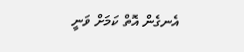އެނގެން އޮތް ކަމަށް ވަނީ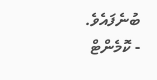ބުނެފައެވެ.
- ކޮމެންޓް